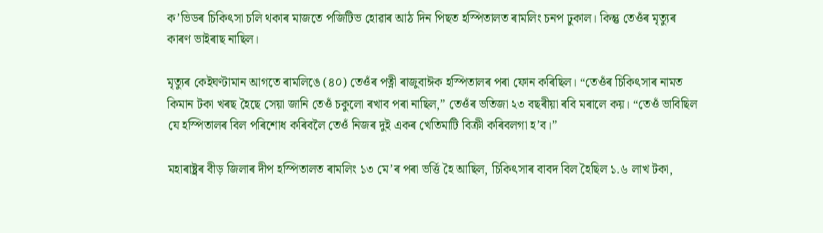ক’ভিডৰ চিকিৎসা চলি থকাৰ মাজতে পজিটিভ হোৱাৰ আঠ দিন পিছত হস্পিতালত ৰামলিং চনপ ঢুকাল। কিন্তু তেওঁৰ মৃত্যুৰ কাৰণ ভাইৰাছ নাছিল।

মৃত্যুৰ কেইঘণ্টামান আগতে ৰামলিঙে (৪০) তেওঁৰ পত্নী ৰাজুবাঈক হস্পিতালৰ পৰা ফোন কৰিছিল। “তেওঁৰ চিকিৎসাৰ নামত কিমান টকা খৰছ হৈছে সেয়া জানি তেওঁ চকুলো ৰখাব পৰা নাছিল,” তেওঁৰ ভতিজা ২৩ বছৰীয়া ৰবি মৰালে কয়। “তেওঁ ভাবিছিল যে হস্পিতালৰ বিল পৰিশোধ কৰিবলৈ তেওঁ নিজৰ দুই একৰ খেতিমাটি বিক্ৰী কৰিবলগা হ’ব।”

মহাৰাষ্ট্ৰৰ বীড় জিলাৰ দীপ হস্পিতালত ৰামলিং ১৩ মে’ৰ পৰা ভৰ্ত্তি হৈ আছিল, চিকিৎসাৰ বাবদ বিল হৈছিল ১.৬ লাখ টকা,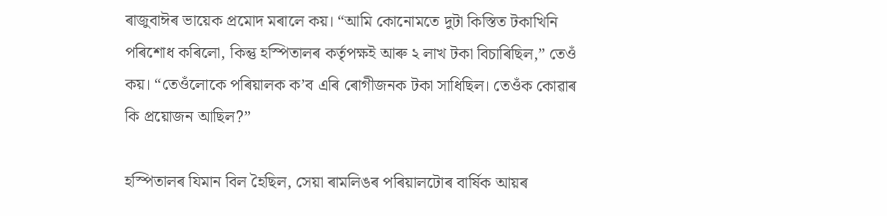ৰাজুবাঈৰ ভায়েক প্ৰমোদ মৰালে কয়। “আমি কোনোমতে দুটা কিস্তিত টকাখিনি পৰিশোধ কৰিলো, কিন্তু হস্পিতালৰ কৰ্তৃপক্ষই আৰু ২ লাখ টকা বিচাৰিছিল,” তেওঁ কয়। “তেওঁলোকে পৰিয়ালক ক’ব এৰি ৰোগীজনক টকা সাধিছিল। তেওঁক কোৱাৰ কি প্ৰয়োজন আছিল?”

হস্পিতালৰ যিমান বিল হৈছিল, সেয়া ৰামলিঙৰ পৰিয়ালটোৰ বাৰ্ষিক আয়ৰ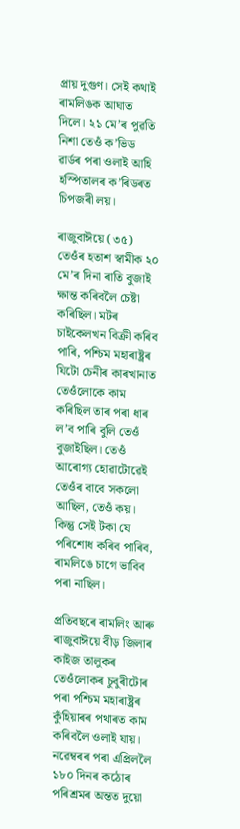প্ৰায় দুগুণ। সেই কথাই ৰামলিঙক আঘাত দিলে। ২১ মে’ৰ পুৱতি নিশা তেওঁ ক’ভিড ৱাৰ্ডৰ পৰা ওলাই আহি হস্পিতালৰ ক’ৰিডৰত চিপজৰী লয়।

ৰাজুবাঈয়ে (৩৫) তেওঁৰ হতাশ স্বামীক ২০ মে’ৰ দিনা ৰাতি বুজাই ক্ষান্ত কৰিবলৈ চেষ্টা কৰিছিল। মটৰ চাইকেলখন বিক্ৰী কৰিব পাৰি, পশ্চিম মহাৰাষ্ট্ৰৰ যিটো চেনীৰ কাৰখানাত তেওঁলোকে কাম কৰিছিল তাৰ পৰা ধাৰ ল’ব পাৰি বুলি তেওঁ বুজাইছিল। তেওঁ আৰোগ্য হোৱাটোৱেই তেওঁৰ বাবে সকলো আছিল, তেওঁ কয়। কিন্তু সেই টকা যে পৰিশোধ কৰিব পাৰিব, ৰামলিঙে চাগে ভাবিব পৰা নাছিল।

প্ৰতিবছৰে ৰামলিং আৰু ৰাজুবাঈয়ে বীড় জিলাৰ কাইজ তালুকৰ তেওঁলোকৰ চুবুৰীটোৰ পৰা পশ্চিম মহাৰাষ্ট্ৰৰ কুঁহিয়াৰৰ পথাৰত কাম কৰিবলৈ ওলাই যায়। নৱেম্বৰৰ পৰা এপ্ৰিললৈ ১৮০ দিনৰ কঠোৰ পৰিশ্ৰমৰ অন্তত দুয়ো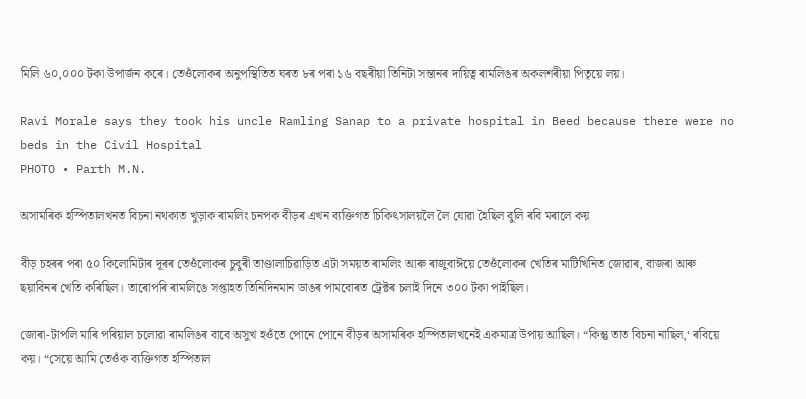মিলি ৬০,০০০ টকা উপাৰ্জন কৰে। তেওঁলোকৰ অনুপস্থিতিত ঘৰত ৮ৰ পৰা ১৬ বছৰীয়া তিনিটা সন্তানৰ দায়িত্ব ৰামলিঙৰ অকলশৰীয়া পিতৃয়ে লয়।

Ravi Morale says they took his uncle Ramling Sanap to a private hospital in Beed because there were no beds in the Civil Hospital
PHOTO • Parth M.N.

অসামৰিক হস্পিতালখনত বিচনা নথকাত খুড়াক ৰামলিং চনপক বীড়ৰ এখন ব্যক্তিগত চিকিৎসালয়লৈ লৈ যোৱা হৈছিল বুলি ৰবি মৰালে কয়

বীড় চহৰৰ পৰা ৫০ কিলোমিটাৰ দূৰৰ তেওঁলোকৰ চুবুৰী তাণ্ডালাচিৱাড়িত এটা সময়ত ৰামলিং আৰু ৰাজুবাঈয়ে তেওঁলোকৰ খেতিৰ মাটিখিনিত জোৱাৰ, বাজৰা আৰু ছয়াবিনৰ খেতি কৰিছিল। তাৰোপৰি ৰামলিঙে সপ্তাহত তিনিদিনমান ডাঙৰ পামবোৰত ট্ৰেক্টৰ চলাই দিনে ৩০০ টকা পাইছিল।

জোৰা-টাপলি মাৰি পৰিয়াল চলোৱা ৰামলিঙৰ বাবে অসুখ হওঁতে পোনে পোনে বীড়ৰ অসামৰিক হস্পিতালখনেই একমাত্ৰ উপায় আছিল। “কিন্তু তাত বিচনা নাছিল,‘ ৰবিয়ে কয়। “সেয়ে আমি তেওঁক ব্যক্তিগত হস্পিতাল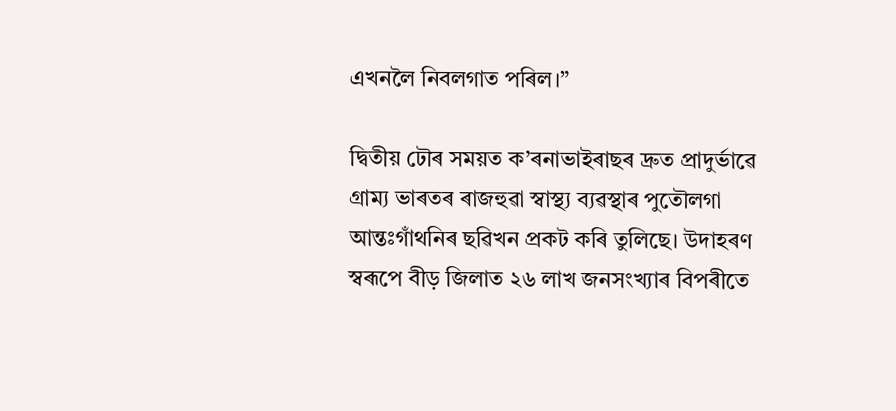এখনলৈ নিবলগাত পৰিল।”

দ্বিতীয় ঢৌৰ সময়ত ক’ৰনাভাইৰাছৰ দ্ৰুত প্ৰাদুৰ্ভাৱে গ্ৰাম্য ভাৰতৰ ৰাজহুৱা স্বাস্থ্য ব্যৱস্থাৰ পুতৌলগা আন্তঃগাঁথনিৰ ছৱিখন প্ৰকট কৰি তুলিছে। উদাহৰণ স্বৰূপে বীড় জিলাত ২৬ লাখ জনসংখ্যাৰ বিপৰীতে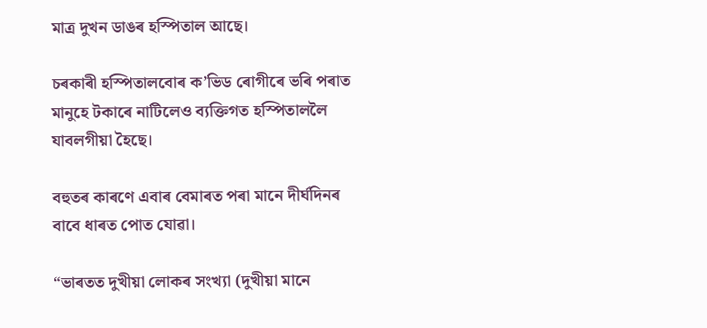মাত্ৰ দুখন ডাঙৰ হস্পিতাল আছে।

চৰকাৰী হস্পিতালবোৰ ক’ভিড ৰোগীৰে ভৰি পৰাত মানুহে টকাৰে নাটিলেও ব্যক্তিগত হস্পিতাললৈ যাবলগীয়া হৈছে।

বহুতৰ কাৰণে এবাৰ বেমাৰত পৰা মানে দীৰ্ঘদিনৰ বাবে ধাৰত পোত যোৱা।

“ভাৰতত দুখীয়া লোকৰ সংখ্যা (দুখীয়া মানে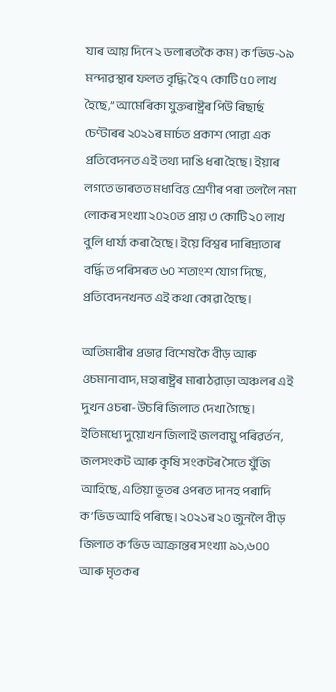যাৰ আয় দিনে ২ ডলাৰতকৈ কম) ক’ভিড-১৯ মন্দাৱস্থাৰ ফলত বৃদ্ধি হৈ ৭ কোটি ৫০ লাখ হৈছে,” আমেৰিকা যুক্তৰাষ্ট্ৰৰ পিউ ৰিছাৰ্ছ চেণ্টাৰৰ ২০২১ৰ মাৰ্চত প্ৰকাশ পোৱা এক প্ৰতিবেদনত এই তথ্য দাঙি ধৰা হৈছে। ইয়াৰ লগতে ভাৰতত মধ্যবিত্ত শ্ৰেণীৰ পৰা তললৈ নমা লোকৰ সংখ্যা ২০২০ত প্ৰায় ৩ কোটি ২০ লাখ বুলি ধাৰ্য্য কৰা হৈছে। ইয়ে বিশ্বৰ দাৰিদ্ৰ্যতাৰ বৰ্দ্ধিত পৰিসৰত ৬০ শতাংশ যোগ দিছে, প্ৰতিবেদনখনত এই কথা কোৱা হৈছে।

অতিমাৰীৰ প্ৰভাৱ বিশেষকৈ বীড় আৰু ওচমানাবাদ, মহাৰাষ্ট্ৰৰ মাৰাঠৱাড়া অঞ্চলৰ এই দুখন ওচৰা-উচৰি জিলাত দেখা গৈছে। ইতিমধ্যে দুয়োখন জিলাই জলবায়ু পৰিৱৰ্তন, জলসংকট আৰু কৃষি সংকটৰ সৈতে যুঁজি আহিছে, এতিয়া ভূতৰ ওপৰত দানহ পৰাদি ক’ভিড আহি পৰিছে। ২০২১ৰ ২০ জুনলৈ বীড় জিলাত ক’ভিড আক্ৰান্তৰ সংখ্যা ৯১,৬০০ আৰু মৃতকৰ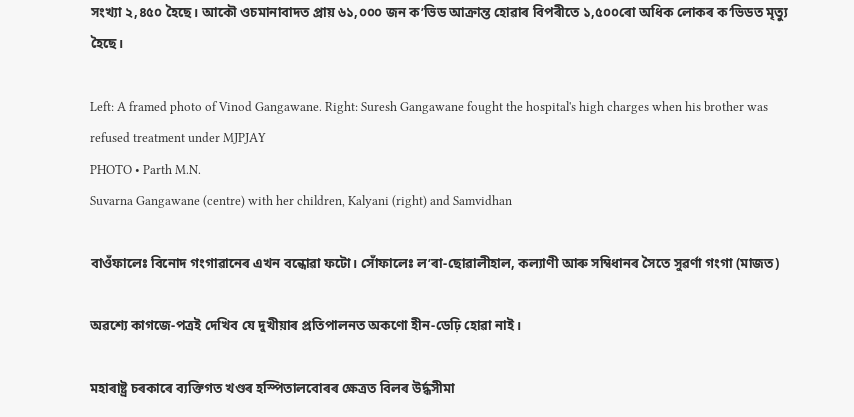সংখ্যা ২,৪৫০ হৈছে। আকৌ ওচমানাবাদত প্ৰায় ৬১,০০০ জন ক’ভিড আক্ৰান্ত হোৱাৰ বিপৰীতে ১,৫০০ৰো অধিক লোকৰ ক’ভিডত মৃত্যু হৈছে।

Left: A framed photo of Vinod Gangawane. Right: Suresh Gangawane fought the hospital's high charges when his brother was refused treatment under MJPJAY
PHOTO • Parth M.N.
Suvarna Gangawane (centre) with her children, Kalyani (right) and Samvidhan

বাওঁফালেঃ বিনোদ গংগাৱানেৰ এখন বন্ধোৱা ফটো। সোঁফালেঃ ল’ৰা-ছোৱালীহাল, কল্যাণী আৰু সম্বিধানৰ সৈতে সুৱৰ্ণা গংগা (মাজত)

অৱশ্যে কাগজে-পত্ৰই দেখিব যে দুখীয়াৰ প্ৰতিপালনত অকণো হীন-ডেঢ়ি হোৱা নাই।

মহাৰাষ্ট্ৰ চৰকাৰে ব্যক্তিগত খণ্ডৰ হস্পিতালবোৰৰ ক্ষেত্ৰত বিলৰ উৰ্দ্ধসীমা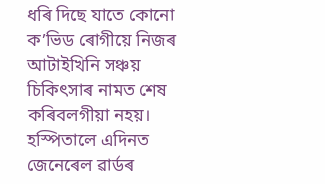ধৰি দিছে যাতে কোনো ক’ভিড ৰোগীয়ে নিজৰ আটাইখিনি সঞ্চয় চিকিৎসাৰ নামত শেষ কৰিবলগীয়া নহয়। হস্পিতালে এদিনত জেনেৰেল ৱাৰ্ডৰ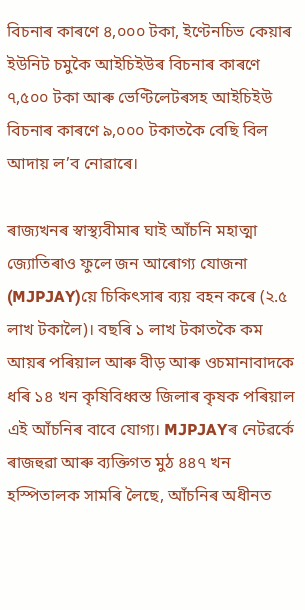বিচনাৰ কাৰণে ৪,০০০ টকা, ইণ্টেনচিভ কেয়াৰ ইউনিট চমুকৈ আইচিইউৰ বিচনাৰ কাৰণে ৭,৫০০ টকা আৰু ভেণ্টিলেটৰসহ আইচিইউ বিচনাৰ কাৰণে ৯,০০০ টকাতকৈ বেছি বিল আদায় ল’ব নোৱাৰে।

ৰাজ্যখনৰ স্বাস্থ্যবীমাৰ ঘাই আঁচনি মহাত্মা জ্যোতিৰাও ফুলে জন আৰোগ্য যোজনা (MJPJAY)য়ে চিকিৎসাৰ ব্যয় বহন কৰে (২.৫ লাখ টকালৈ)। বছৰি ১ লাখ টকাতকৈ কম আয়ৰ পৰিয়াল আৰু বীড় আৰু ওচমানাবাদকে ধৰি ১৪ খন কৃষিবিধ্বস্ত জিলাৰ কৃষক পৰিয়াল এই আঁচনিৰ বাবে যোগ্য। MJPJAYৰ নেটৱৰ্কে ৰাজহুৱা আৰু ব্যক্তিগত মুঠ ৪৪৭ খন হস্পিতালক সামৰি লৈছে, আঁচনিৰ অধীনত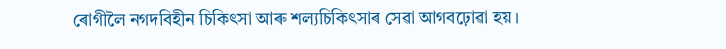ৰোগীলৈ নগদবিহীন চিকিৎসা আৰু শল্যচিকিৎসাৰ সেৱা আগবঢ়োৱা হয়।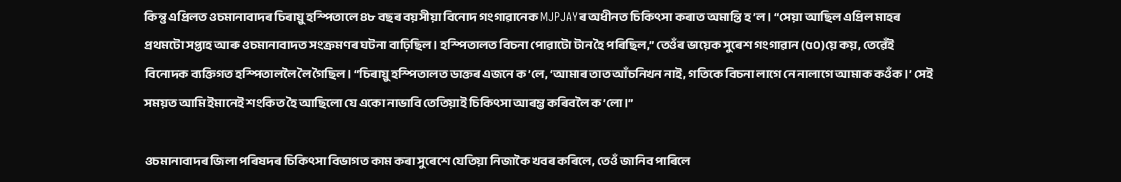কিন্তু এপ্ৰিলত ওচমানাবাদৰ চিৰায়ু হস্পিতালে ৪৮ বছৰ বয়সীয়া বিনোদ গংগাৱানেক MJPJAYৰ অধীনত চিকিৎসা কৰাত অমান্তি হ’ল। “সেয়া আছিল এপ্ৰিল মাহৰ প্ৰথমটো সপ্তাহ আৰু ওচমানাবাদত সংক্ৰমণৰ ঘটনা বাঢ়িছিল। হস্পিতালত বিচনা পোৱাটো টান হৈ পৰিছিল,” তেওঁৰ ভায়েক সুৰেশ গংগাৱান (৫০)য়ে কয়, তেৱেঁই বিনোদক ব্যক্তিগত হস্পিতাললৈ লৈ গৈছিল। “চিৰায়ু হস্পিতালত ডাক্তৰ এজনে ক’লে, ‘আমাৰ তাত আঁচনিখন নাই, গতিকে বিচনা লাগে নে নালাগে আমাক কওঁক।’ সেই সময়ত আমি ইমানেই শংকিত হৈ আছিলো যে একো নাভাবি তেতিয়াই চিকিৎসা আৰম্ভ কৰিবলৈ ক’লো।”

ওচমানাবাদৰ জিলা পৰিষদৰ চিকিৎসা বিভাগত কাম কৰা সুৰেশে যেতিয়া নিজাকৈ খবৰ কৰিলে, তেওঁ জানিব পাৰিলে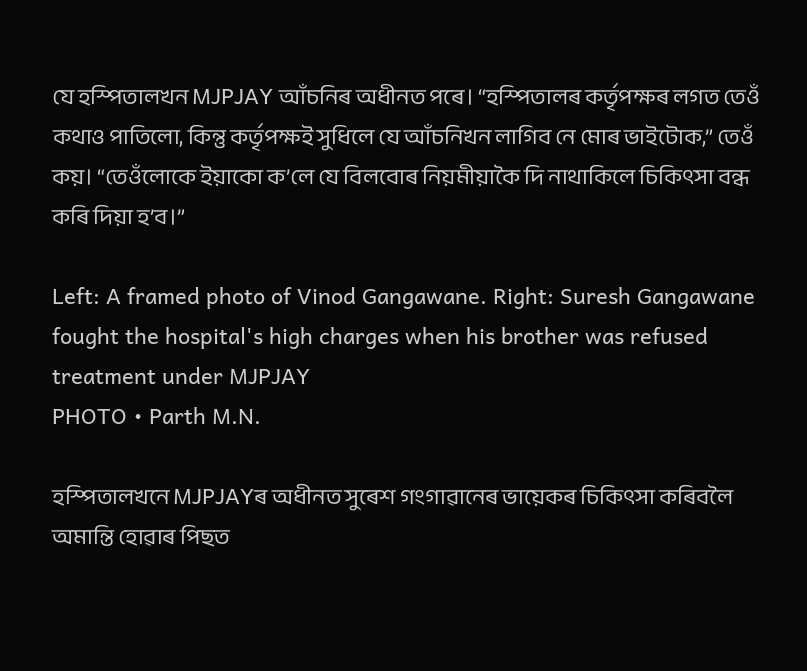যে হস্পিতালখন MJPJAY আঁচনিৰ অধীনত পৰে। “হস্পিতালৰ কৰ্তৃপক্ষৰ লগত তেওঁ কথাও পাতিলো, কিন্তু কৰ্তৃপক্ষই সুধিলে যে আঁচনিখন লাগিব নে মোৰ ভাইটোক,” তেওঁ কয়। “তেওঁলোকে ইয়াকো ক’লে যে বিলবোৰ নিয়মীয়াকৈ দি নাথাকিলে চিকিৎসা বন্ধ কৰি দিয়া হ’ব।”

Left: A framed photo of Vinod Gangawane. Right: Suresh Gangawane fought the hospital's high charges when his brother was refused treatment under MJPJAY
PHOTO • Parth M.N.

হস্পিতালখনে MJPJAYৰ অধীনত সুৰেশ গংগাৱানেৰ ভায়েকৰ চিকিৎসা কৰিবলৈ অমান্তি হোৱাৰ পিছত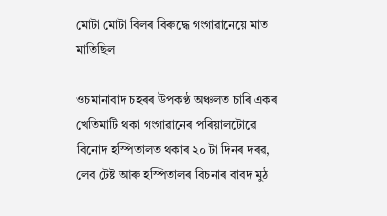মোটা মোটা বিলৰ বিৰুদ্ধে গংগাৱানেয়ে মাত মাতিছিল

ওচমানাবাদ চহৰৰ উপকণ্ঠ অঞ্চলত চাৰি একৰ খেতিমাটি থকা গংগাৱানেৰ পৰিয়ালটোৱে বিনোদ হস্পিতালত থকাৰ ২০ টা দিনৰ দৰৱ, লেব টেষ্ট আৰু হস্পিতালৰ বিচনাৰ বাবদ মুঠ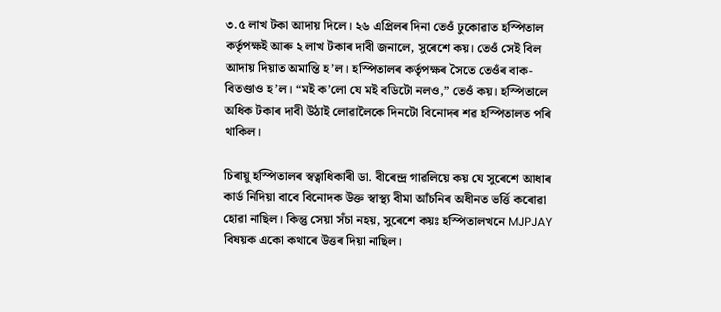৩.৫ লাখ টকা আদায় দিলে। ২৬ এপ্ৰিলৰ দিনা তেওঁ ঢুকোৱাত হস্পিতাল কৰ্তৃপক্ষই আৰু ২ লাখ টকাৰ দাবী জনালে, সুৰেশে কয়। তেওঁ সেই বিল আদায় দিয়াত অমান্তি হ’ল। হস্পিতালৰ কৰ্তৃপক্ষৰ সৈতে তেওঁৰ বাক-বিতণ্ডাও হ’ল। “মই ক’লো যে মই বডিটো নলও,” তেওঁ কয়। হস্পিতালে অধিক টকাৰ দাবী উঠাই লোৱালৈকে দিনটো বিনোদৰ শৱ হস্পিতালত পৰি থাকিল।

চিৰায়ু হস্পিতালৰ স্বত্বাধিকাৰী ডা. বীৰেন্দ্ৰ গাৱলিয়ে কয় যে সুৰেশে আধাৰ কাৰ্ড নিদিয়া বাবে বিনোদক উক্ত স্বাস্থ্য বীমা আঁচনিৰ অধীনত ভৰ্ত্তি কৰোৱা হোৱা নাছিল। কিন্তু সেয়া সঁচা নহয়, সুৰেশে কয়ঃ হস্পিতালখনে MJPJAY বিষয়ক একো কথাৰে উত্তৰ দিয়া নাছিল।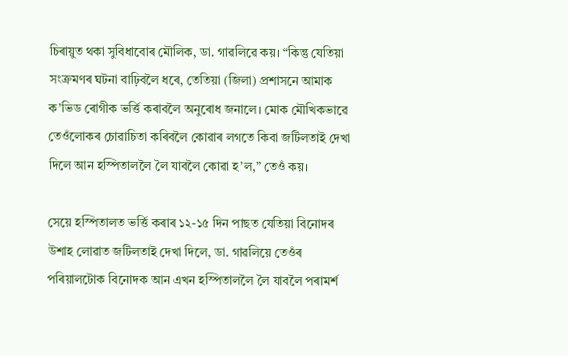চিৰায়ুত থকা সুবিধাবোৰ মৌলিক, ডা. গাৱলিৱে কয়। “কিন্তু যেতিয়া সংক্ৰমণৰ ঘটনা বাঢ়িবলৈ ধৰে, তেতিয়া (জিলা) প্ৰশাসনে আমাক ক’ভিড ৰোগীক ভৰ্ত্তি কৰাবলৈ অনুৰোধ জনালে। মোক মৌখিকভাৱে তেওঁলোকৰ চোৱাচিতা কৰিবলৈ কোৱাৰ লগতে কিবা জটিলতাই দেখা দিলে আন হস্পিতাললৈ লৈ যাবলৈ কোৱা হ’ল,” তেওঁ কয়।

সেয়ে হস্পিতালত ভৰ্ত্তি কৰাৰ ১২-১৫ দিন পাছত যেতিয়া বিনোদৰ উশাহ লোৱাত জটিলতাই দেখা দিলে, ডা. গাৱলিয়ে তেওঁৰ পৰিয়ালটোক বিনোদক আন এখন হস্পিতাললৈ লৈ যাবলৈ পৰামৰ্শ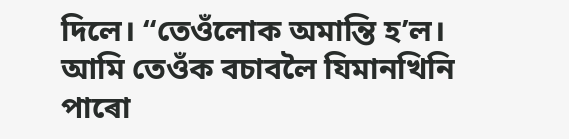দিলে। “তেওঁলোক অমান্তি হ’ল। আমি তেওঁক বচাবলৈ যিমানখিনি পাৰো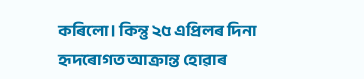কৰিলো। কিন্তু ২৫ এপ্ৰিলৰ দিনা হৃদৰোগত আক্ৰান্ত হোৱাৰ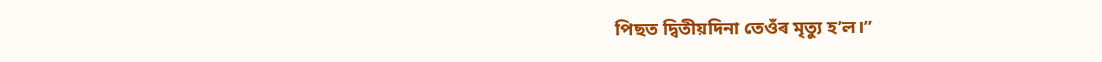পিছত দ্বিতীয়দিনা তেওঁৰ মৃত্যু হ’ল।”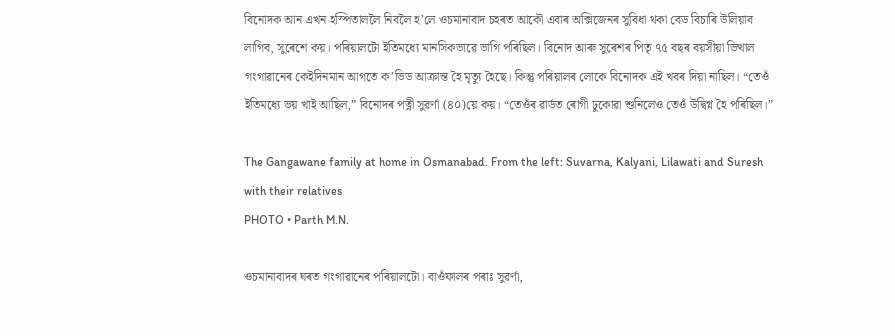বিনোদক আন এখন হস্পিতাললৈ নিবলৈ হ’লে ওচমানাবাদ চহৰত আকৌ এবাৰ অক্সিজেনৰ সুবিধা থকা বেড বিচাৰি উলিয়াব লাগিব, সুৰেশে কয়। পৰিয়ালটো ইতিমধ্যে মানসিকভাৱে ভাগি পৰিছিল। বিনোদ আৰু সুৰেশৰ পিতৃ ৭৫ বছৰ বয়সীয়া ভিত্থাল গংগাৱানেৰ কেইদিনমান আগতে ক’ভিড আক্ৰান্ত হৈ মৃত্যু হৈছে। কিন্তু পৰিয়ালৰ লোকে বিনোদক এই খবৰ দিয়া নাছিল। “তেওঁ ইতিমধ্যে ভয় খাই আছিল,” বিনোদৰ পত্নী সুৱৰ্ণা (৪০)য়ে কয়। “তেওঁৰ ৱাৰ্ডত ৰোগী ঢুকোৱা শুনিলেও তেওঁ উদ্বিগ্ন হৈ পৰিছিল।”

The Gangawane family at home in Osmanabad. From the left: Suvarna, Kalyani, Lilawati and Suresh with their relatives
PHOTO • Parth M.N.

ওচমানাবাদৰ ঘৰত গংগাৱানেৰ পৰিয়ালটো। বাওঁফালৰ পৰাঃ সুৱৰ্ণা,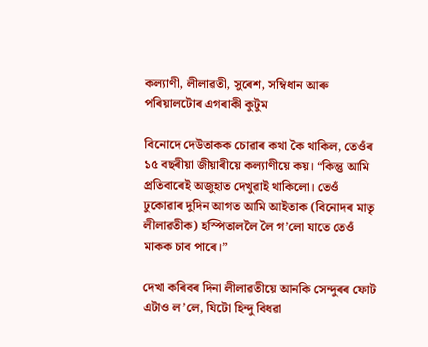কল্যাণী, লীলাৱতী, সুৰেশ, সম্বিধান আৰু পৰিয়ালটোৰ এগৰাকী কুটুম

বিনোদে দেউতাকক চোৱাৰ কথা কৈ থাকিল, তেওঁৰ ১৫ বছৰীয়া জীয়াৰীয়ে কল্যাণীয়ে কয়। “কিন্তু আমি প্ৰতিবাৰেই অজুহাত দেখুৱাই থাকিলো। তেওঁ ঢুকোৱাৰ দুদিন আগত আমি আইতাক (বিনোদৰ মাতৃ লীলাৱতীক) হস্পিতাললৈ লৈ গ’লো যাতে তেওঁ মাকক চাব পাৰে।”

দেখা কৰিবৰ দিনা লীলাৱতীয়ে আনকি সেন্দুৰৰ ফোট এটাও ল’লে, যিটো হিন্দু বিধৱা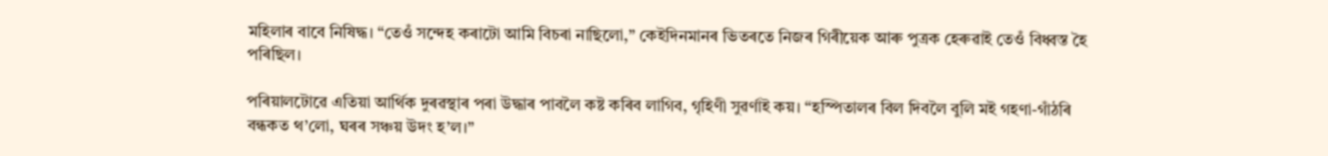মহিলাৰ বাবে নিষিদ্ধ। “তেওঁ সন্দেহ কৰাটো আমি বিচৰা নাছিলো,” কেইদিনমানৰ ভিতৰতে নিজৰ গিৰীয়েক আৰু পুত্ৰক হেৰুৱাই তেওঁ বিধ্বস্ত হৈ পৰিছিল।

পৰিয়ালটোৱে এতিয়া আৰ্থিক দুৰৱস্থাৰ পৰা উদ্ধাৰ পাবলৈ কষ্ট কৰিব লাগিব, গৃহিণী সুৱৰ্ণাই কয়। “হস্পিতালৰ বিল দিবলৈ বুলি মই গহণা-গাঁঠৰি বন্ধকত থ’লো, ঘৰৰ সঞ্চয় উদং হ’ল।”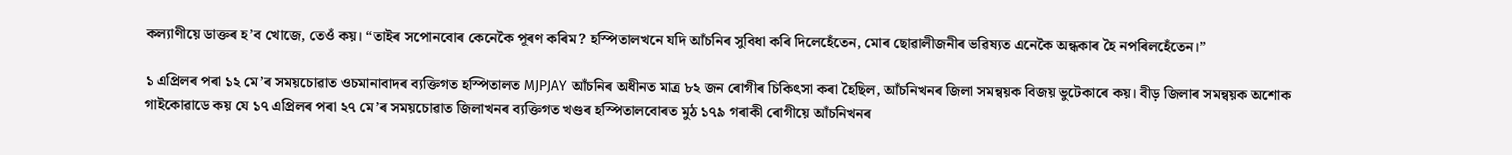কল্যাণীয়ে ডাক্তৰ হ’ব খোজে, তেওঁ কয়। “তাইৰ সপোনবোৰ কেনেকৈ পূৰণ কৰিম? হস্পিতালখনে যদি আঁচনিৰ সুবিধা কৰি দিলেহেঁতেন, মোৰ ছোৱালীজনীৰ ভৱিষ্যত এনেকৈ অন্ধকাৰ হৈ নপৰিলহেঁতেন।”

১ এপ্ৰিলৰ পৰা ১২ মে’ৰ সময়চোৱাত ওচমানাবাদৰ ব্যক্তিগত হস্পিতালত MJPJAY আঁচনিৰ অধীনত মাত্ৰ ৮২ জন ৰোগীৰ চিকিৎসা কৰা হৈছিল, আঁচনিখনৰ জিলা সমন্বয়ক বিজয় ভুটেকাৰে কয়। বীড় জিলাৰ সমন্বয়ক অশোক গাইকোৱাডে কয় যে ১৭ এপ্ৰিলৰ পৰা ২৭ মে’ৰ সময়চোৱাত জিলাখনৰ ব্যক্তিগত খণ্ডৰ হস্পিতালবোৰত মুঠ ১৭৯ গৰাকী ৰোগীয়ে আঁচনিখনৰ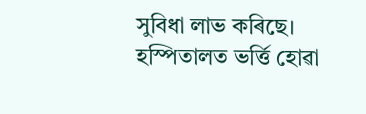সুবিধা লাভ কৰিছে। হস্পিতালত ভৰ্ত্তি হোৱা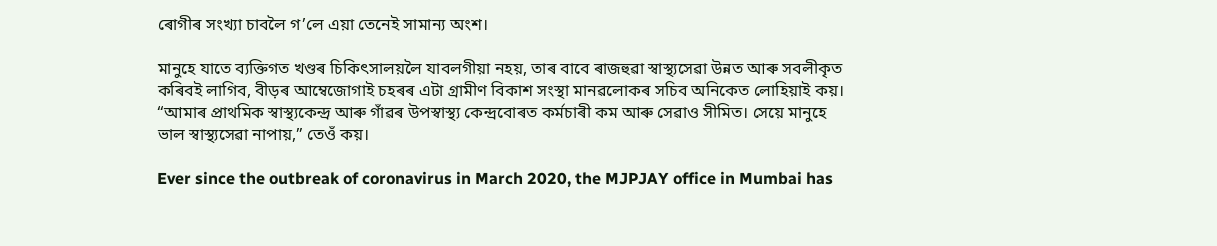ৰোগীৰ সংখ্যা চাবলৈ গ’লে এয়া তেনেই সামান্য অংশ।

মানুহে যাতে ব্যক্তিগত খণ্ডৰ চিকিৎসালয়লৈ যাবলগীয়া নহয়, তাৰ বাবে ৰাজহুৱা স্বাস্থ্যসেৱা উন্নত আৰু সবলীকৃত কৰিবই লাগিব, বীড়ৰ আম্বেজোগাই চহৰৰ এটা গ্ৰামীণ বিকাশ সংস্থা মানৱলোকৰ সচিব অনিকেত লোহিয়াই কয়। “আমাৰ প্ৰাথমিক স্বাস্থ্যকেন্দ্ৰ আৰু গাঁৱৰ উপস্বাস্থ্য কেন্দ্ৰবোৰত কৰ্মচাৰী কম আৰু সেৱাও সীমিত। সেয়ে মানুহে ভাল স্বাস্থ্যসেৱা নাপায়,” তেওঁ কয়।

Ever since the outbreak of coronavirus in March 2020, the MJPJAY office in Mumbai has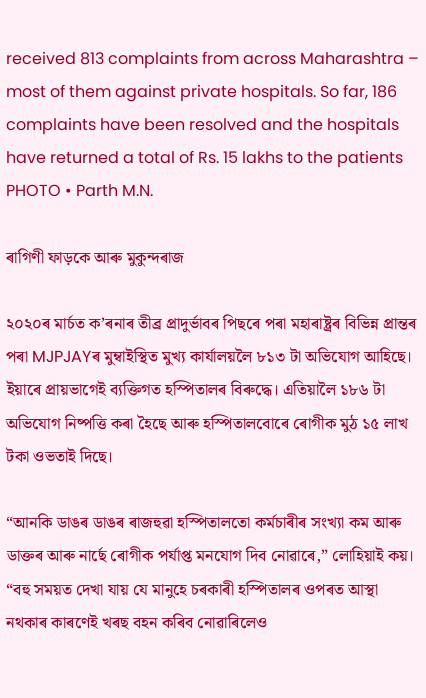received 813 complaints from across Maharashtra – most of them against private hospitals. So far, 186 complaints have been resolved and the hospitals have returned a total of Rs. 15 lakhs to the patients
PHOTO • Parth M.N.

ৰাগিণী ফাড়কে আৰু মুকুন্দৰাজ

২০২০ৰ মাৰ্চত ক’ৰনাৰ তীব্ৰ প্ৰাদুৰ্ভাবৰ পিছৰে পৰা মহাৰাষ্ট্ৰৰ বিভিন্ন প্ৰান্তৰ পৰা MJPJAYৰ মুম্বাইস্থিত মুখ্য কাৰ্যালয়লৈ ৮১৩ টা অভিযোগ আহিছে। ইয়াৰে প্ৰায়ভাগেই ব্যক্তিগত হস্পিতালৰ বিৰুদ্ধে। এতিয়ালৈ ১৮৬ টা অভিযোগ নিষ্পত্তি কৰা হৈছে আৰু হস্পিতালবোৰে ৰোগীক মুঠ ১৫ লাখ টকা ওভতাই দিছে।

“আনকি ডাঙৰ ডাঙৰ ৰাজহুৱা হস্পিতালতো কৰ্মচাৰীৰ সংখ্যা কম আৰু ডাক্তৰ আৰু নাৰ্ছে ৰোগীক পৰ্যাপ্ত মনযোগ দিব নোৱাৰে,” লোহিয়াই কয়। “বহু সময়ত দেখা যায় যে মানুহে চৰকাৰী হস্পিতালৰ ওপৰত আস্থা নথকাৰ কাৰণেই খৰছ বহন কৰিব নোৱাৰিলেও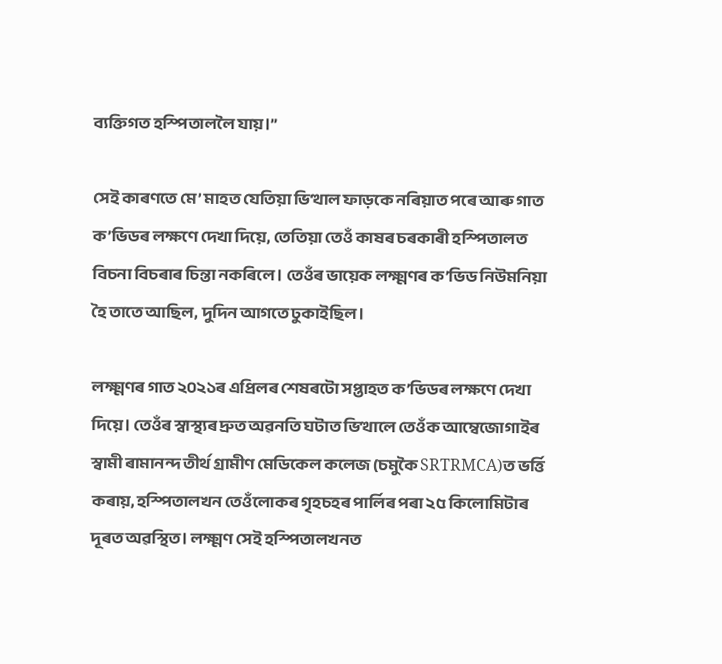ব্যক্তিগত হস্পিতাললৈ যায়।”

সেই কাৰণতে মে’ মাহত যেতিয়া ভিত্থাল ফাড়কে নৰিয়াত পৰে আৰু গাত ক’ভিডৰ লক্ষণে দেখা দিয়ে, তেতিয়া তেওঁ কাষৰ চৰকাৰী হস্পিতালত বিচনা বিচৰাৰ চিন্তা নকৰিলে। তেওঁৰ ভায়েক লক্ষ্মণৰ ক’ভিড নিউমনিয়া হৈ তাতে আছিল, দুদিন আগতে ঢুকাইছিল।

লক্ষ্মণৰ গাত ২০২১ৰ এপ্ৰিলৰ শেষৰটো সপ্তাহত ক’ভিডৰ লক্ষণে দেখা দিয়ে। তেওঁৰ স্বাস্থ্যৰ দ্ৰুত অৱনতি ঘটাত ভিত্থালে তেওঁক আম্বেজোগাইৰ স্বামী ৰামানন্দ তীৰ্থ গ্ৰামীণ মেডিকেল কলেজ (চমুকৈ SRTRMCA)ত ভৰ্ত্তি কৰায়, হস্পিতালখন তেওঁলোকৰ গৃহচহৰ পাৰ্লিৰ পৰা ২৫ কিলোমিটাৰ দূৰত অৱস্থিত। লক্ষ্মণ সেই হস্পিতালখনত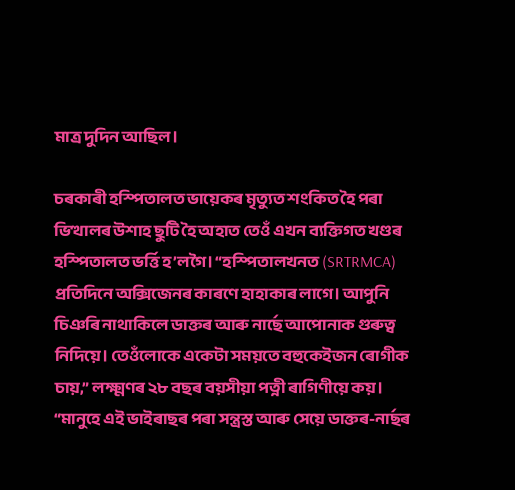মাত্ৰ দুদিন আছিল।

চৰকাৰী হস্পিতালত ভায়েকৰ মৃত্যুত শংকিত হৈ পৰা ভিত্থালৰ উশাহ ছুটি হৈ অহাত তেওঁ এখন ব্যক্তিগত খণ্ডৰ হস্পিতালত ভৰ্ত্তি হ’লগৈ। “হস্পিতালখনত (SRTRMCA) প্ৰতিদিনে অক্সিজেনৰ কাৰণে হাহাকাৰ লাগে। আপুনি চিঞৰি নাথাকিলে ডাক্তৰ আৰু নাৰ্ছে আপোনাক গুৰুত্ব নিদিয়ে। তেওঁলোকে একেটা সময়তে বহুকেইজন ৰোগীক চায়,” লক্ষ্মণৰ ২৮ বছৰ বয়সীয়া পত্নী ৰাগিণীয়ে কয়। “মানুহে এই ভাইৰাছৰ পৰা সন্ত্ৰস্ত আৰু সেয়ে ডাক্তৰ-নাৰ্ছৰ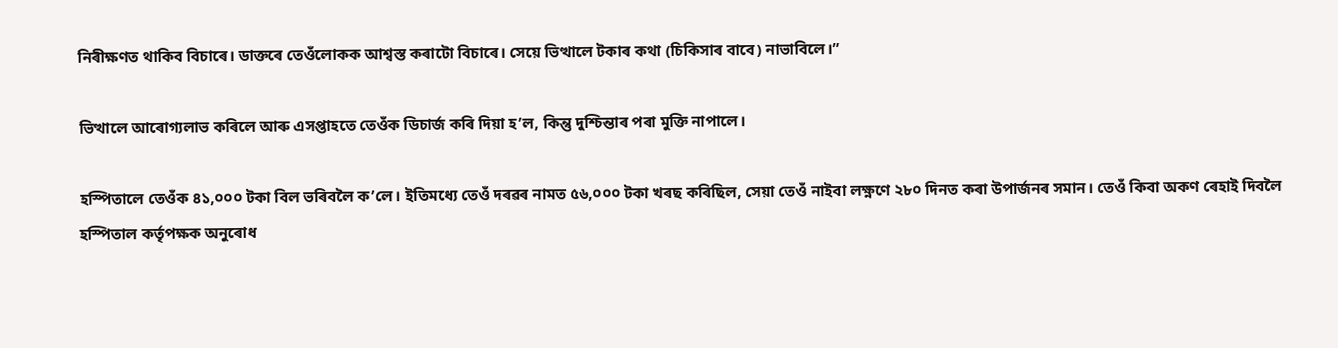নিৰীক্ষণত থাকিব বিচাৰে। ডাক্তৰে তেওঁলোকক আশ্বস্ত কৰাটো বিচাৰে। সেয়ে ভিত্থালে টকাৰ কথা (চিকিসাৰ বাবে) নাভাবিলে।”

ভিত্থালে আৰোগ্যলাভ কৰিলে আৰু এসপ্তাহতে তেওঁক ডিচাৰ্জ কৰি দিয়া হ’ল, কিন্তু দুশ্চিন্তাৰ পৰা মুক্তি নাপালে।

হস্পিতালে তেওঁক ৪১,০০০ টকা বিল ভৰিবলৈ ক’লে। ইতিমধ্যে তেওঁ দৰৱৰ নামত ৫৬,০০০ টকা খৰছ কৰিছিল, সেয়া তেওঁ নাইবা লক্ষ্ণণে ২৮০ দিনত কৰা উপাৰ্জনৰ সমান। তেওঁ কিবা অকণ ৰেহাই দিবলৈ হস্পিতাল কৰ্তৃপক্ষক অনুৰোধ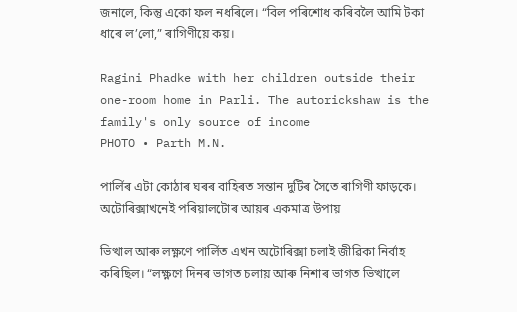জনালে, কিন্তু একো ফল নধৰিলে। “বিল পৰিশোধ কৰিবলৈ আমি টকা ধাৰে ল’লো,” ৰাগিণীয়ে কয়।

Ragini Phadke with her children outside their one-room home in Parli. The autorickshaw is the family's only source of income
PHOTO • Parth M.N.

পাৰ্লিৰ এটা কোঠাৰ ঘৰৰ বাহিৰত সন্তান দুটিৰ সৈতে ৰাগিণী ফাড়কে। অটোৰিক্সাখনেই পৰিয়ালটোৰ আয়ৰ একমাত্ৰ উপায়

ভিত্থাল আৰু লক্ষ্ণণে পাৰ্লিত এখন অটোৰিক্সা চলাই জীৱিকা নিৰ্বাহ কৰিছিল। “লক্ষ্ণণে দিনৰ ভাগত চলায় আৰু নিশাৰ ভাগত ভিত্থালে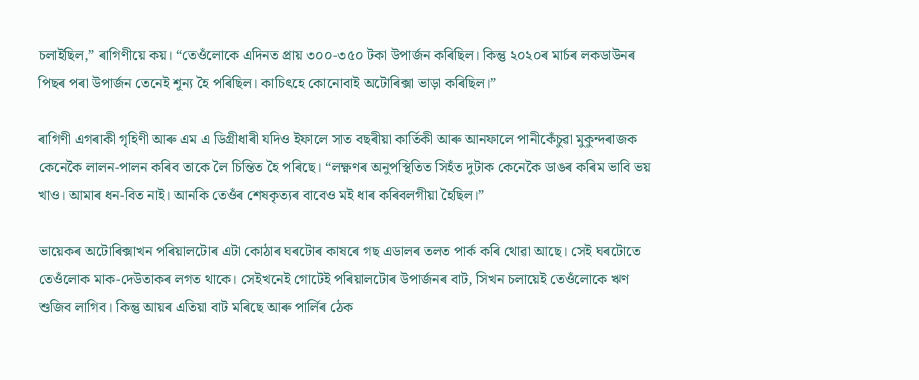চলাইছিল,” ৰাগিণীয়ে কয়। “তেওঁলোকে এদিনত প্ৰায় ৩০০-৩৫০ টকা উপাৰ্জন কৰিছিল। কিন্তু ২০২০ৰ মাৰ্চৰ লকডাউনৰ পিছৰ পৰা উপাৰ্জন তেনেই শূন্য হৈ পৰিছিল। কাচিৎহে কোনোবাই অটোৰিক্সা ভাড়া কৰিছিল।”

ৰাগিণী এগৰাকী গৃহিণী আৰু এম এ ডিগ্ৰীধাৰী যদিও ইফালে সাত বছৰীয়া কাৰ্তিকী আৰু আনফালে পানীকেঁচুৱা মুকুন্দৰাজক কেনেকৈ লালন-পালন কৰিব তাকে লৈ চিন্তিত হৈ পৰিছে। “লক্ষ্ণণৰ অনুপস্থিতিত সিহঁত দুটাক কেনেকৈ ডাঙৰ কৰিম ভাবি ভয় খাও। আমাৰ ধন-বিত নাই। আনকি তেওঁৰ শেষকৃত্যৰ বাবেও মই ধাৰ কৰিবলগীয়া হৈছিল।”

ভায়েকৰ অটোৰিক্সাখন পৰিয়ালটোৰ এটা কোঠাৰ ঘৰটোৰ কাষৰে গছ এডালৰ তলত পাৰ্ক কৰি থোৱা আছে। সেই ঘৰটোতে তেওঁলোক মাক-দেউতাকৰ লগত থাকে। সেইখনেই গোটেই পৰিয়ালটোৰ উপাৰ্জনৰ বাট, সিখন চলায়েই তেওঁলোকে ঋণ শুজিব লাগিব। কিন্তু আয়ৰ এতিয়া বাট মৰিছে আৰু পাৰ্লিৰ ঠেক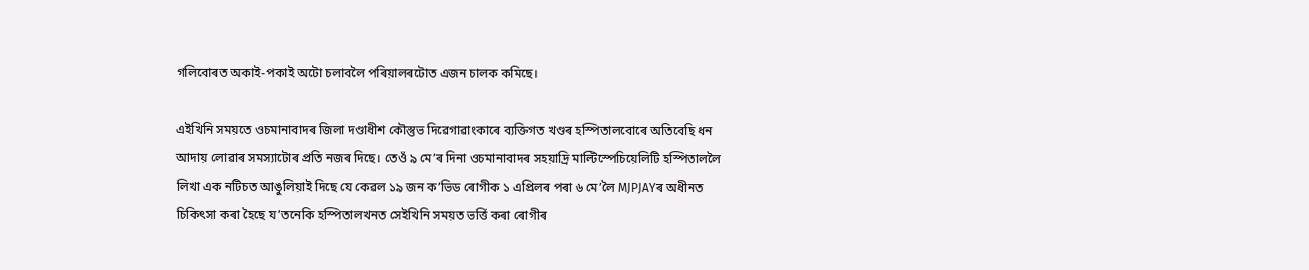গলিবোৰত অকাই-পকাই অটো চলাবলৈ পৰিয়ালৰটোত এজন চালক কমিছে।

এইখিনি সময়তে ওচমানাবাদৰ জিলা দণ্ডাধীশ কৌস্তুভ দিৱেগাৱাংকাৰে ব্যক্তিগত খণ্ডৰ হস্পিতালবোৰে অতিবেছি ধন আদায় লোৱাৰ সমস্যাটোৰ প্ৰতি নজৰ দিছে। তেওঁ ৯ মে’ৰ দিনা ওচমানাবাদৰ সহয়াদ্ৰি মাল্টিস্পেচিয়েলিটি হস্পিতাললৈ লিখা এক নটিচত আঙুলিয়াই দিছে যে কেৱল ১৯ জন ক’ভিড ৰোগীক ১ এপ্ৰিলৰ পৰা ৬ মে’লৈ MJPJAYৰ অধীনত চিকিৎসা কৰা হৈছে য’তনেকি হস্পিতালখনত সেইখিনি সময়ত ভৰ্ত্তি কৰা ৰোগীৰ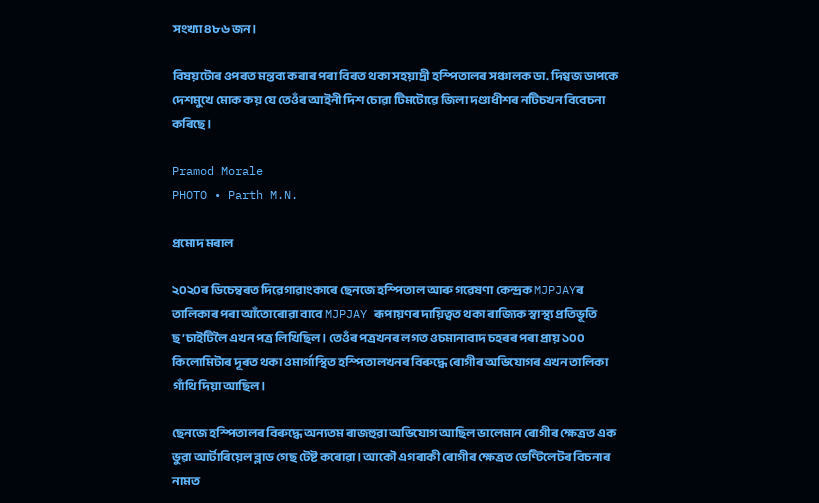সংখ্যা ৪৮৬ জন।

বিষয়টোৰ ওপৰত মন্তব্য কৰাৰ পৰা বিৰত থকা সহয়াদ্ৰী হস্পিতালৰ সঞ্চালক ডা. দিগ্বজ ডাপকে দেশমুখে মোক কয় যে তেওঁৰ আইনী দিশ চোৱা টিমটোৱে জিলা দণ্ডাধীশৰ নটিচখন বিবেচনা কৰিছে।

Pramod Morale
PHOTO • Parth M.N.

প্ৰমোদ মৰাল

২০২০ৰ ডিচেম্বৰত দিৱেগাৱাংকাৰে ছেনজে হস্পিতাল আৰু গৱেষণা কেন্দ্ৰক MJPJAYৰ তালিকাৰ পৰা আঁতোৰোৱা বাবে MJPJAY ৰূপায়ণৰ দায়িত্বত থকা ৰাজ্যিক স্বাস্থ্য প্ৰতিভূতি ছ’চাইটিলৈ এখন পত্ৰ লিখিছিল। তেওঁৰ পত্ৰখনৰ লগত ওচমানাবাদ চহৰৰ পৰা প্ৰায় ১০০ কিলোমিটাৰ দূৰত থকা ওমাৰ্গাস্থিত হস্পিতালখনৰ বিৰুদ্ধে ৰোগীৰ অভিযোগৰ এখন তালিকা গাঁথি দিয়া আছিল।

ছেনজে হস্পিতালৰ বিৰুদ্ধে অন্যতম ৰাজহুৱা অভিযোগ আছিল ভালেমান ৰোগীৰ ক্ষেত্ৰত এক ভুৱা আৰ্টাৰিয়েল ব্লাড গেছ টেষ্ট কৰোৱা। আকৌ এগৰাকী ৰোগীৰ ক্ষেত্ৰত ভেণ্টিলেটৰ বিচনাৰ নামত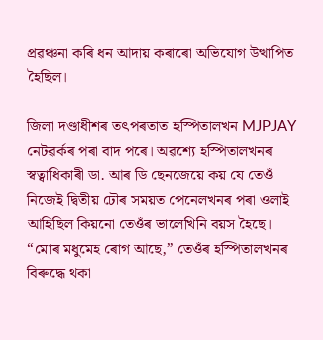প্ৰৱঞ্চনা কৰি ধন আদায় কৰাৰো অভিযোগ উত্থাপিত হৈছিল।

জিলা দণ্ডাধীশৰ তৎপৰতাত হস্পিতালখন MJPJAY নেটৱৰ্কৰ পৰা বাদ পৰে। অৱশ্যে হস্পিতালখনৰ স্বত্বাধিকাৰী ডা. আৰ ডি ছেনজেয়ে কয় যে তেওঁ নিজেই দ্বিতীয় ঢৌৰ সময়ত পেনেলখনৰ পৰা ওলাই আহিছিল কিয়নো তেওঁৰ ভালেখিনি বয়স হৈছে। “মোৰ মধুমেহ ৰোগ আছে,” তেওঁৰ হস্পিতালখনৰ বিৰুদ্ধে থকা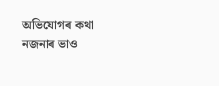অভিযোগৰ কথা নজনাৰ ভাও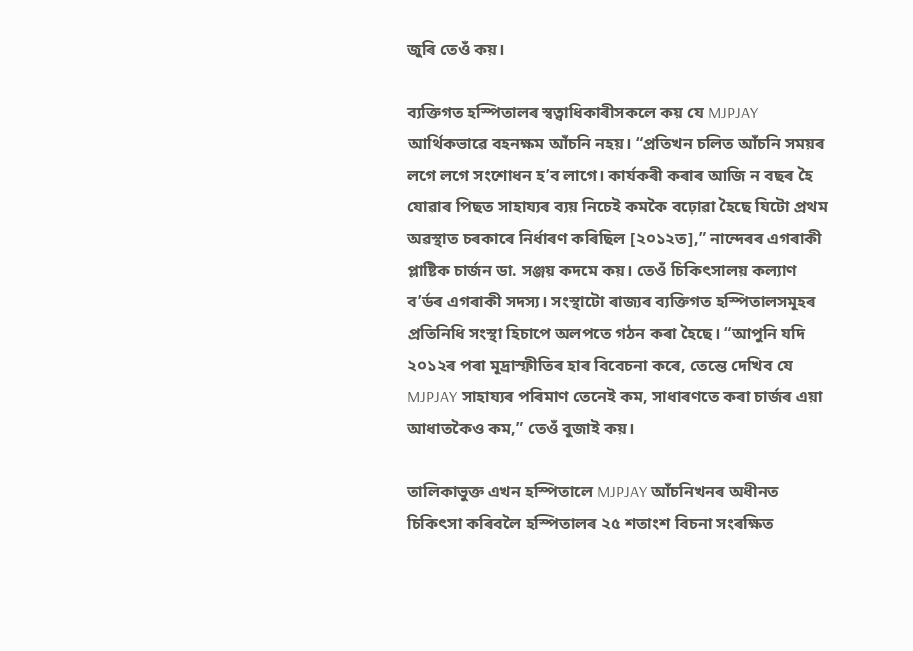জুৰি তেওঁ কয়।

ব্যক্তিগত হস্পিতালৰ স্বত্বাধিকাৰীসকলে কয় যে MJPJAY আৰ্থিকভাৱে বহনক্ষম আঁচনি নহয়। “প্ৰতিখন চলিত আঁচনি সময়ৰ লগে লগে সংশোধন হ’ব লাগে। কাৰ্যকৰী কৰাৰ আজি ন বছৰ হৈ যোৱাৰ পিছত সাহায্যৰ ব্যয় নিচেই কমকৈ বঢ়োৱা হৈছে যিটো প্ৰথম অৱস্থাত চৰকাৰে নিৰ্ধাৰণ কৰিছিল [২০১২ত],” নান্দেৰৰ এগৰাকী প্লাষ্টিক চাৰ্জন ডা. সঞ্জয় কদমে কয়। তেওঁ চিকিৎসালয় কল্যাণ ব’ৰ্ডৰ এগৰাকী সদস্য। সংস্থাটো ৰাজ্যৰ ব্যক্তিগত হস্পিতালসমূহৰ প্ৰতিনিধি সংস্থা হিচাপে অলপতে গঠন কৰা হৈছে। “আপুনি যদি ২০১২ৰ পৰা মূদ্ৰাস্ফীতিৰ হাৰ বিবেচনা কৰে, তেন্তে দেখিব যে MJPJAY সাহায্যৰ পৰিমাণ তেনেই কম, সাধাৰণতে কৰা চাৰ্জৰ এয়া আধাতকৈও কম,” তেওঁ বুজাই কয়।

তালিকাভুক্ত এখন হস্পিতালে MJPJAY আঁচনিখনৰ অধীনত চিকিৎসা কৰিবলৈ হস্পিতালৰ ২৫ শতাংশ বিচনা সংৰক্ষিত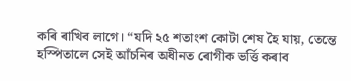কৰি ৰাখিব লাগে। “যদি ২৫ শতাংশ কোটা শেষ হৈ যায়, তেন্তে হস্পিতালে সেই আঁচনিৰ অধীনত ৰোগীক ভৰ্ত্তি কৰাব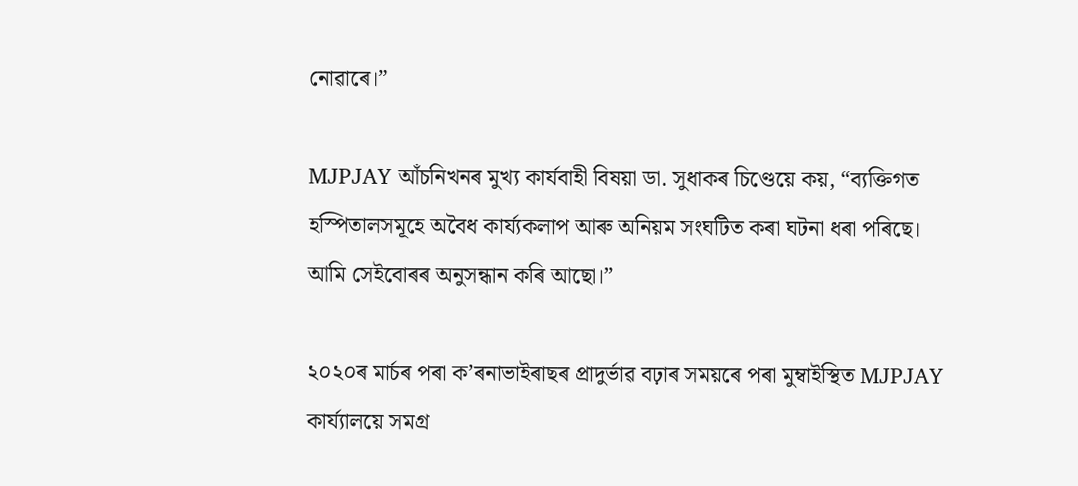নোৱাৰে।”

MJPJAY আঁচনিখনৰ মুখ্য কাৰ্যবাহী বিষয়া ডা. সুধাকৰ চিণ্ডেয়ে কয়, “ব্যক্তিগত হস্পিতালসমূহে অবৈধ কাৰ্য্যকলাপ আৰু অনিয়ম সংঘটিত কৰা ঘটনা ধৰা পৰিছে। আমি সেইবোৰৰ অনুসন্ধান কৰি আছো।”

২০২০ৰ মাৰ্চৰ পৰা ক’ৰনাভাইৰাছৰ প্ৰাদুৰ্ভাৱ বঢ়াৰ সময়ৰে পৰা মুম্বাইস্থিত MJPJAY কাৰ্য্যালয়ে সমগ্ৰ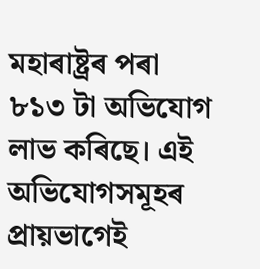মহাৰাষ্ট্ৰৰ পৰা ৮১৩ টা অভিযোগ লাভ কৰিছে। এই অভিযোগসমূহৰ প্ৰায়ভাগেই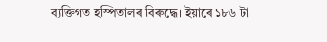ব্যক্তিগত হস্পিতালৰ বিৰুদ্ধে। ইয়াৰে ১৮৬ টা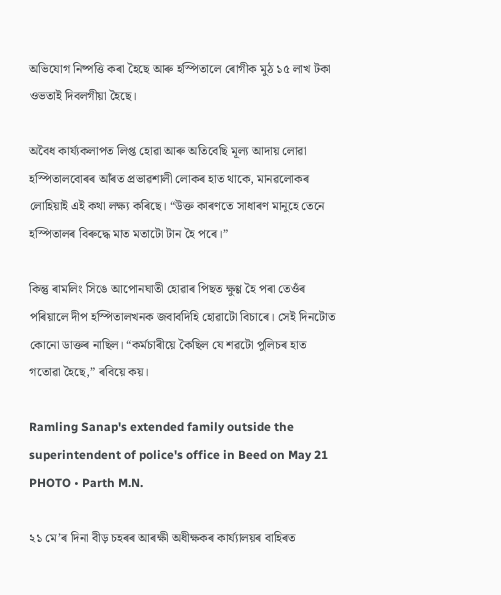অভিযোগ নিষ্পত্তি কৰা হৈছে আৰু হস্পিতালে ৰোগীক মুঠ ১৫ লাখ টকা ওভতাই দিবলগীয়া হৈছে।

অবৈধ কাৰ্য্যকলাপত লিপ্ত হোৱা আৰু অতিবেছি মূল্য আদায় লোৱা হস্পিতালবোৰৰ আঁৰত প্ৰভাৱশালী লোকৰ হাত থাকে, মানৱলোকৰ লোহিয়াই এই কথা লক্ষ্য কৰিছে। “উক্ত কাৰণতে সাধাৰণ মানুহে তেনে হস্পিতালৰ বিৰুদ্ধে মাত মতাটো টান হৈ পৰে।”

কিন্তু ৰামলিং সিঙে আপোনঘাতী হোৱাৰ পিছত ক্ষুণ্ণ হৈ পৰা তেওঁৰ পৰিয়ালে দীপ হস্পিতালখনক জবাবদিহি হোৱাটো বিচাৰে। সেই দিনটোত কোনো ডাক্তৰ নাছিল। “কৰ্মচাৰীয়ে কৈছিল যে শৱটো পুলিচৰ হাত গতোৱা হৈছে,” ৰবিয়ে কয়।

Ramling Sanap's extended family outside the superintendent of police's office in Beed on May 21
PHOTO • Parth M.N.

২১ মে’ৰ দিনা বীড় চহৰৰ আৰক্ষী অধীক্ষকৰ কাৰ্য্যালয়ৰ বাহিৰত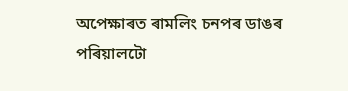অপেক্ষাৰত ৰামলিং চনপৰ ডাঙৰ পৰিয়ালটো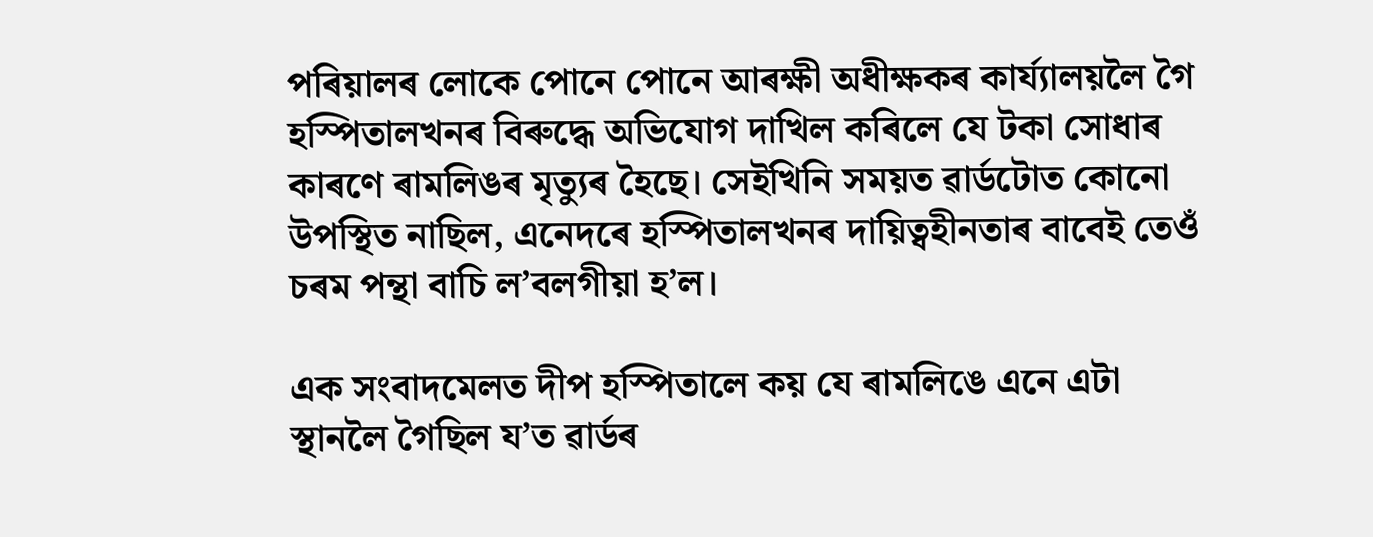পৰিয়ালৰ লোকে পোনে পোনে আৰক্ষী অধীক্ষকৰ কাৰ্য্যালয়লৈ গৈ হস্পিতালখনৰ বিৰুদ্ধে অভিযোগ দাখিল কৰিলে যে টকা সোধাৰ কাৰণে ৰামলিঙৰ মৃত্যুৰ হৈছে। সেইখিনি সময়ত ৱাৰ্ডটোত কোনো উপস্থিত নাছিল, এনেদৰে হস্পিতালখনৰ দায়িত্বহীনতাৰ বাবেই তেওঁ চৰম পন্থা বাচি ল’বলগীয়া হ’ল।

এক সংবাদমেলত দীপ হস্পিতালে কয় যে ৰামলিঙে এনে এটা স্থানলৈ গৈছিল য’ত ৱাৰ্ডৰ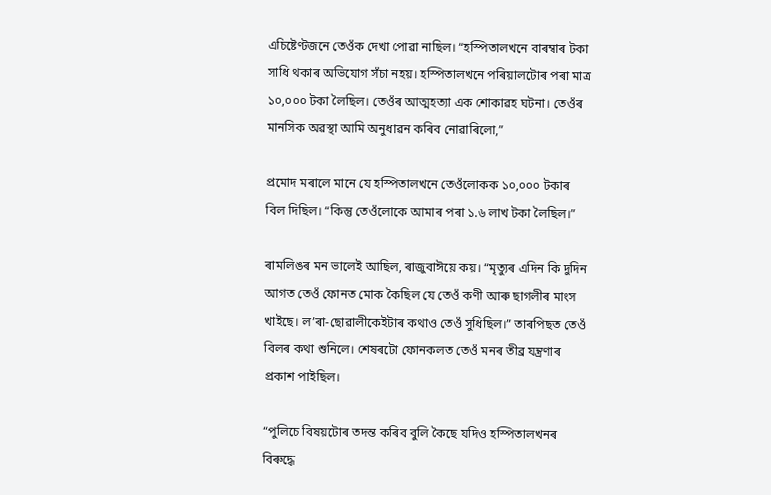এচিষ্টেণ্টজনে তেওঁক দেখা পোৱা নাছিল। “হস্পিতালখনে বাৰম্বাৰ টকা সাধি থকাৰ অভিযোগ সঁচা নহয়। হস্পিতালখনে পৰিয়ালটোৰ পৰা মাত্ৰ ১০,০০০ টকা লৈছিল। তেওঁৰ আত্মহত্যা এক শোকাৱহ ঘটনা। তেওঁৰ মানসিক অৱস্থা আমি অনুধাৱন কৰিব নোৱাৰিলো,”

প্ৰমোদ মৰালে মানে যে হস্পিতালখনে তেওঁলোকক ১০,০০০ টকাৰ বিল দিছিল। “কিন্তু তেওঁলোকে আমাৰ পৰা ১.৬ লাখ টকা লৈছিল।”

ৰামলিঙৰ মন ভালেই আছিল, ৰাজুবাঈয়ে কয়। “মৃত্যুৰ এদিন কি দুদিন আগত তেওঁ ফোনত মোক কৈছিল যে তেওঁ কণী আৰু ছাগলীৰ মাংস খাইছে। ল’ৰা-ছোৱালীকেইটাৰ কথাও তেওঁ সুধিছিল।” তাৰপিছত তেওঁ বিলৰ কথা শুনিলে। শেষৰটো ফোনকলত তেওঁ মনৰ তীব্ৰ যন্ত্ৰণাৰ প্ৰকাশ পাইছিল।

“পুলিচে বিষয়টোৰ তদন্ত কৰিব বুলি কৈছে যদিও হস্পিতালখনৰ বিৰুদ্ধে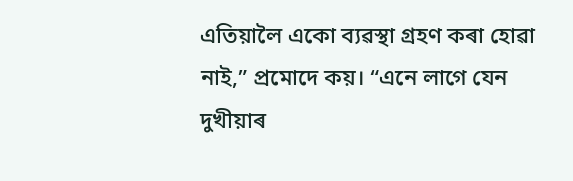এতিয়ালৈ একো ব্যৱস্থা গ্ৰহণ কৰা হোৱা নাই,” প্ৰমোদে কয়। “এনে লাগে যেন দুখীয়াৰ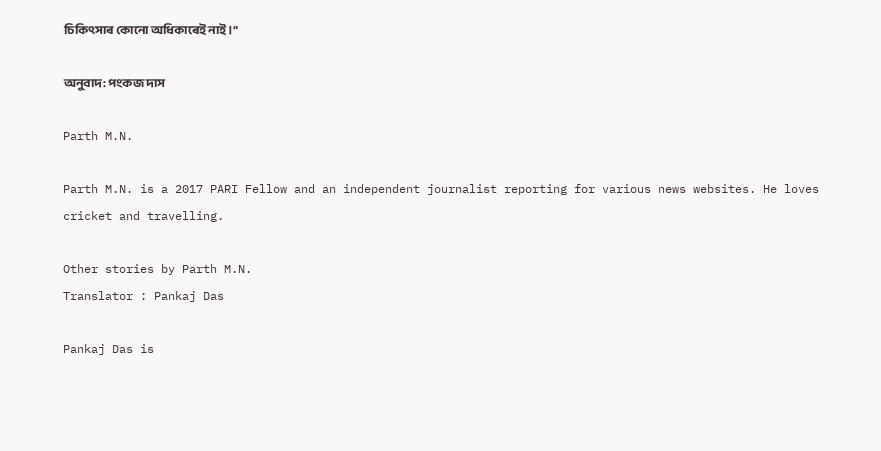চিকিৎসাৰ কোনো অধিকাৰেই নাই।”

অনুবাদ: পংকজ দাস

Parth M.N.

Parth M.N. is a 2017 PARI Fellow and an independent journalist reporting for various news websites. He loves cricket and travelling.

Other stories by Parth M.N.
Translator : Pankaj Das

Pankaj Das is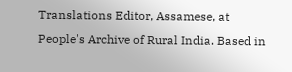Translations Editor, Assamese, at People's Archive of Rural India. Based in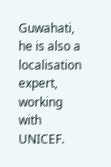Guwahati, he is also a localisation expert, working with UNICEF.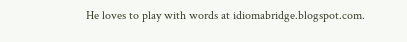He loves to play with words at idiomabridge.blogspot.com.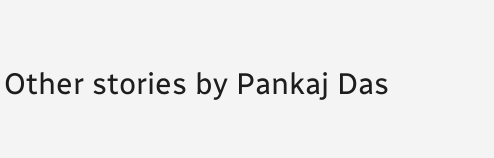Other stories by Pankaj Das